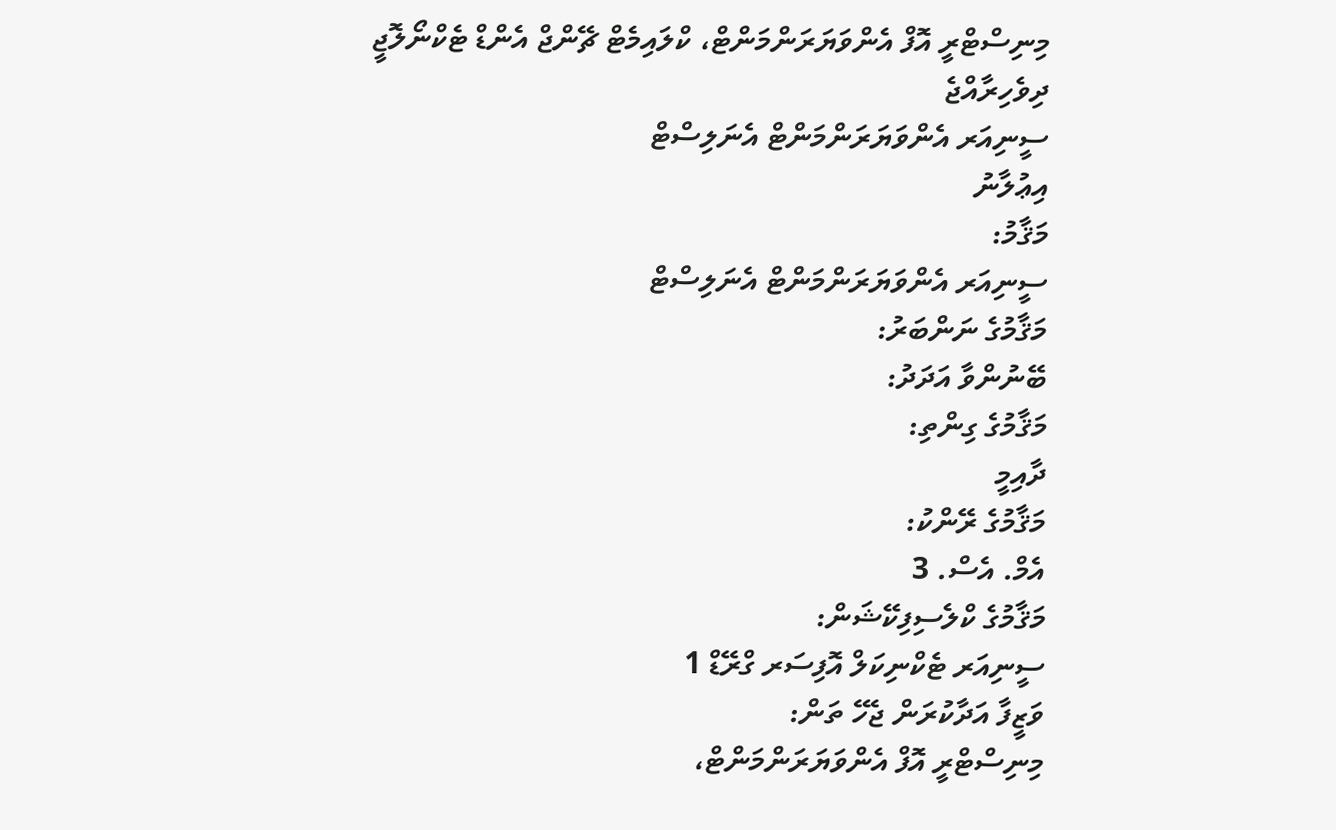މިނިސްޓްރީ އޮފް އެންވަޔަރަންމަންޓް، ކްލައިމެޓް ޗޭންޖް އެންޑް ޓެކްނޯލޮޖީ
ދިވެހިރާއްޖެ
ސީނިއަރ އެންވަޔަރަންމަންޓް އެނަލިސްޓް
އިޢުލާނު
މަޤާމު:
ސީނިއަރ އެންވަޔަރަންމަންޓް އެނަލިސްޓް
މަޤާމުގެ ނަންބަރު:
ބޭނުންވާ އަދަދު:
މަޤާމުގެ ގިންތި:
ދާއިމީ
މަޤާމުގެ ރޭންކު:
އެމް. އެސް. 3
މަޤާމުގެ ކްލެސިފިކޭޝަން:
ސީނިއަރ ޓެކްނިކަލް އޮފިސަރ ގްރޭޑް 1
ވަޒީފާ އަދާކުރަން ޖެހޭ ތަން:
މިނިސްޓްރީ އޮފް އެންވަޔަރަންމަންޓް،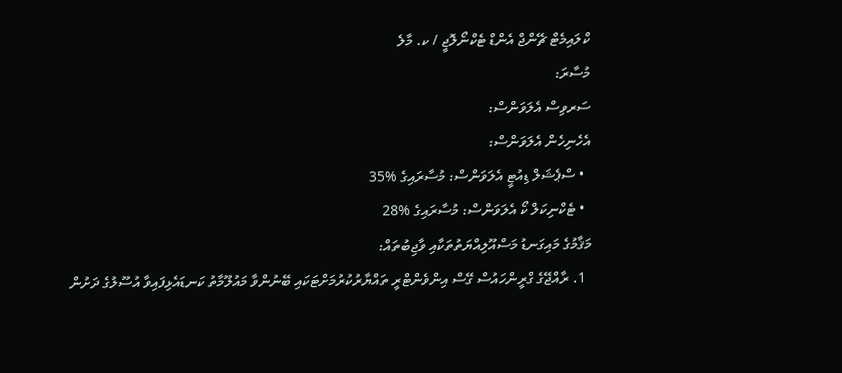ކްލައިމެޓް ޗޭންޖް އެންޑް ޓެކްނޯލޮޖީ / ކ. މާލެ
މުސާރަ:
ސަރވިސް އެލަވަންސް:
އެހެނިހެން އެލަވަންސް:
  • ސްޕެޝަލް ޑިއުޓީ އެލަވަންސް: މުސާރައިގެ %35
  • ޓެކްނިކަލް ކޯ އެލަވަންސް: މުސާރައިގެ %28
މަޤާމުގެ މައިގަނޑު މަސްއޫލިއްޔަތުތަކާއި ވާޖިބުތައް:
  1. ރާއްޖޭގެ ގްރީންހައުސް ގޭސް އިންވެންޓްރީ ތައްޔާރުކުރުމަށްޓަކައި ބޭނުންވާ މައުލޫމާތު ކަނޑައެޅިފައިވާ އުސޫލުގެ ދަށުން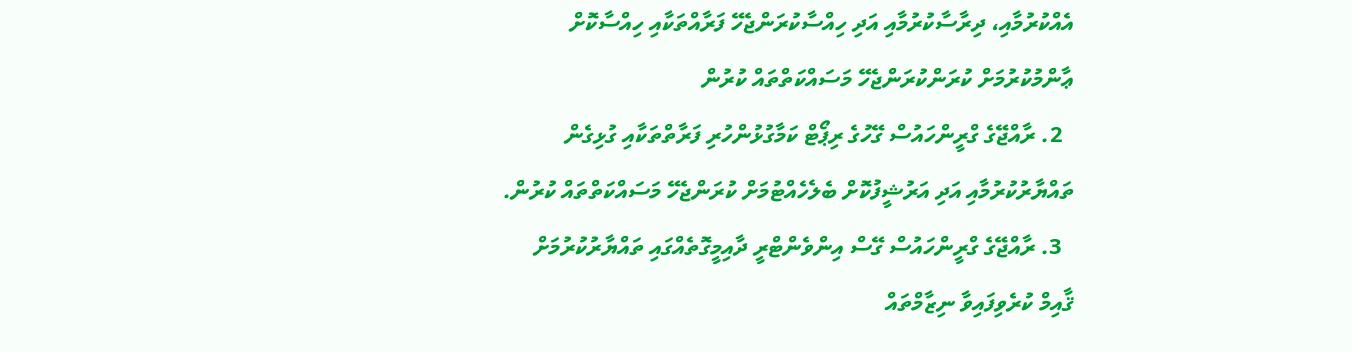އެއްކުރުމާއި، ދިރާސާކުރުމާއި އަދި ހިއްސާކުރަންޖެހޭ ފަރާއްތަކާއި ހިއްސާކޮށް ޢާންމުކުރުމަށް ކުރަންކުރަންޖެހޭ މަސައްކަތްތައް ކުރުން
  2. ރާއްޖޭގެ ގްރީންހައުސް ގޭހުގެ ރިޕޯޓް ކަމާގުޅުންހުރި ފަރާތްތަކާއި ގުޅިގެން ތައްޔާރުކުރުމާއި އަދި އަރުޝީފުކޮށް ބެލެހެއްޓުމަށް ކުރަންޖެހޭ މަސައްކަތްތައް ކުރުން.
  3. ރާއްޖޭގެ ގްރީންހައުސް ގޭސް އިންވެންޓްރީ ދާއިމީގޮތެއްގައި ތައްޔާރުކުރުމަށް ޤާއިމް ކުރެވިފައިވާ ނިޒާމްތައް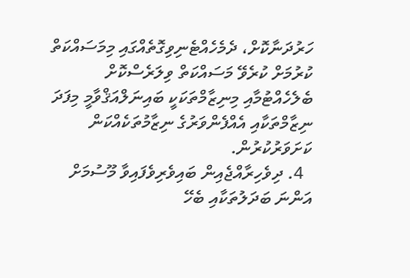ހަރުދަނާކޮށް، ދެމެހެއްޓެނިވިގޮތެއްގައި މިމަސައްކަތް ކުރުމަށް ކުރެވޭ މަސައްކަތް ވިލަރެސްކޮށް ބެލެހެއްޓުމާއި މިނިޒާމްތަކަކީ ބައިނަލްއަޤްވާމީ މިފަދަ ނިޒާމްތަކާއި އެއްފެންވަރުގެ ނިޒާމުތަކެއްކަން ކަށަވަރުކުރުން.
  4. ދިވެހިރާއްޖެއިން ބައިވެރިވެފައިވާ މޫސުމަށް އަންނަ ބަދަލުތަކާއި ބެހޭ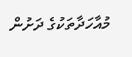މުއާހަދާތަކުގެ ދަށުން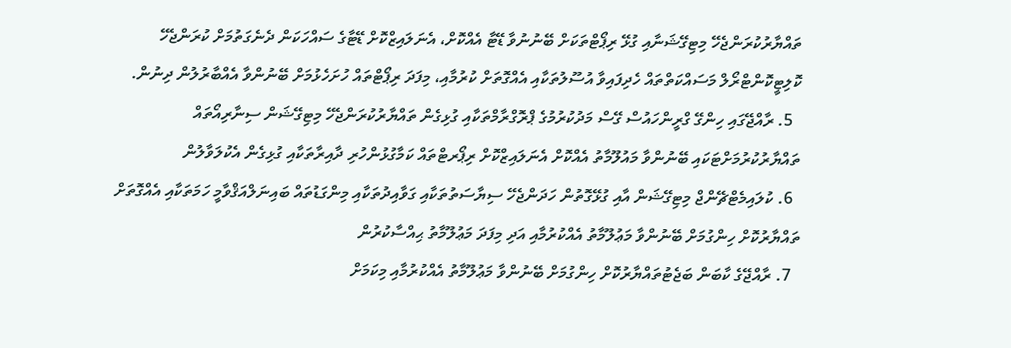ތައްޔާރުކުރަންޖެހޭ މިޓިގޭޝަނާއި ގުޅޭ ރިޕޯޓްތަކަށް ބޭނުނުވާ ޑޭޓާ އެއްކޮށް، އެނަލައިޒްކޮށް ޑޭޓާގެ ސައްހަކަން ދެނެގަތުމަށް ކުރަންޖެހޭ ކޮލިޓީކޮންޓްރޯލް މަސައްކަތްތައް ހެދިފައިވާ އުސޫލުތަކާއި އެއްގޮތަށް ކުރުމާއި، މިފަދަ ރިޕޯޓްތައް ހުށަހެޅުމަށް ބޭނުންވާ އެއްބާރުލުން ދިނުން.
  5. ރާއްޖޭގައި ހިންގޭ ގްރީންހައުސް ގޭސް މަދުކުރުމުގެ ޕްރޮގްރާމްތަކާއި ގުޅިގެން ތައްޔާރުކުރަންޖެހޭ މިޓިގޭޝަން ސިނާރިއޯތައް ތައްޔާރުކުރުމަށްޓަކައި ބޭނުންވާ މައުލޫމާތު އެއްކޮށް އެނަލައިޒްކޮށް ރިޕޯރޓްތައް ކަމާގުޅުންހުރި ދާއިރާތަކާއި ގުޅިގެން އެކުލަވާލުން
  6. ކުލައިމެޓްޗޭންޖް މިޓިގޭޝަން އާއި ގުޅޭގޮތުން ހަދަންޖެހޭ ސިޔާސަތުތަކާއި ގަވާއިދުތަކާއި މިންގަޑުތައް ބައިނަލްއަޤްވާމީ ހަމަތަކާއި އެއްގޮތަށް ތައްޔާރުކޮށް ހިންގުމަށް ބޭނުންވާ މަޢުލޫމާތު އެއްކުރުމާއި އަދި މިފަދަ މަޢުލޫމާތު ޙިއްސާކުރުން
  7. ރާއްޖޭގެ ކާބަން ބަޖެޓުތައްޔާރުކޮށް ހިންގުމަށް ބޭނުންވާ މަޢުލޫމާތު އެއްކުރުމާއި މިކަމަށް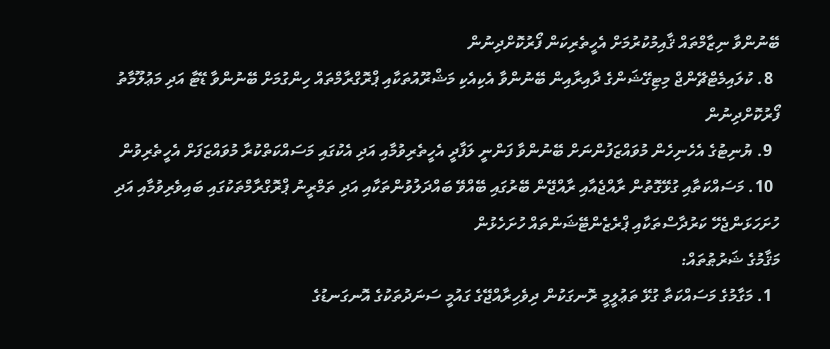ބޭނުންވާ ނިޒާމްތައް ޤާއިމުކުރުމަށް އެހީތެރިކަން ފޯރުކޮށްދިނުން
  8. ކުލައިމެޓްޗޭންޖް މިޓިގޭޝަންގެ ދާއިރާއިން ބޭނުންވާ އެކިއެކި މަޝްރޫއުތަކާއި ޕްރޮގްރާމްތައް ހިންގުމަށް ބޭނުންވާ ޑޭޓާ އަދި މަޢުލޫމާތު ފޯރުކޮށްދިނުން
  9. ޔުނިޓުގެ އެހެނިހެން މުވައްޒަފުންނަށް ބޭނުންވާ ފަންނީ ލަފާދީ އެހީތެރިވުމާއި އަދި އެކުގައި މަސައްކަތްކުރާ މުވައްޒަފަށް އެހީތެރިވުން
  10. މަސައްކަތާއި ގުޅޭގޮތުން ރާއްޖެއާއި ރާއްޖޭން ބޭރުގައި ބޭއްވޭ ބައްދަލުވުންތަކާއި އަދި ތަމްރީނު ޕްރޮގްރާމްތަކުގައި ބައިވެރިވުމާއި އަދި ހުށަހަޅަންޖެހޭ ކަރުދާސްތަކާއި ޕްރެޒެންޓޭޝަންތައް ހުށަހެޅުން
މަޤާމުގެ ޝަރުޠުތައް:
  1. މަގާމުގެ މަސައްކަތާ ގުޅޭ ތަޢުލީމީ ރޮނގަކުން ދިވެހިރާއްޖޭގެ ގައުމީ ސަނަދުތަކުގެ އޮނގަނޑުގެ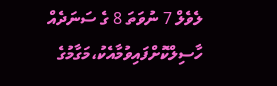ލެވެލް 7 ނުވަތަ 8 ގެ ސަނަދެއް ހާސިލްކޮށްފައިވުމާއެކު،މަގާމުގެ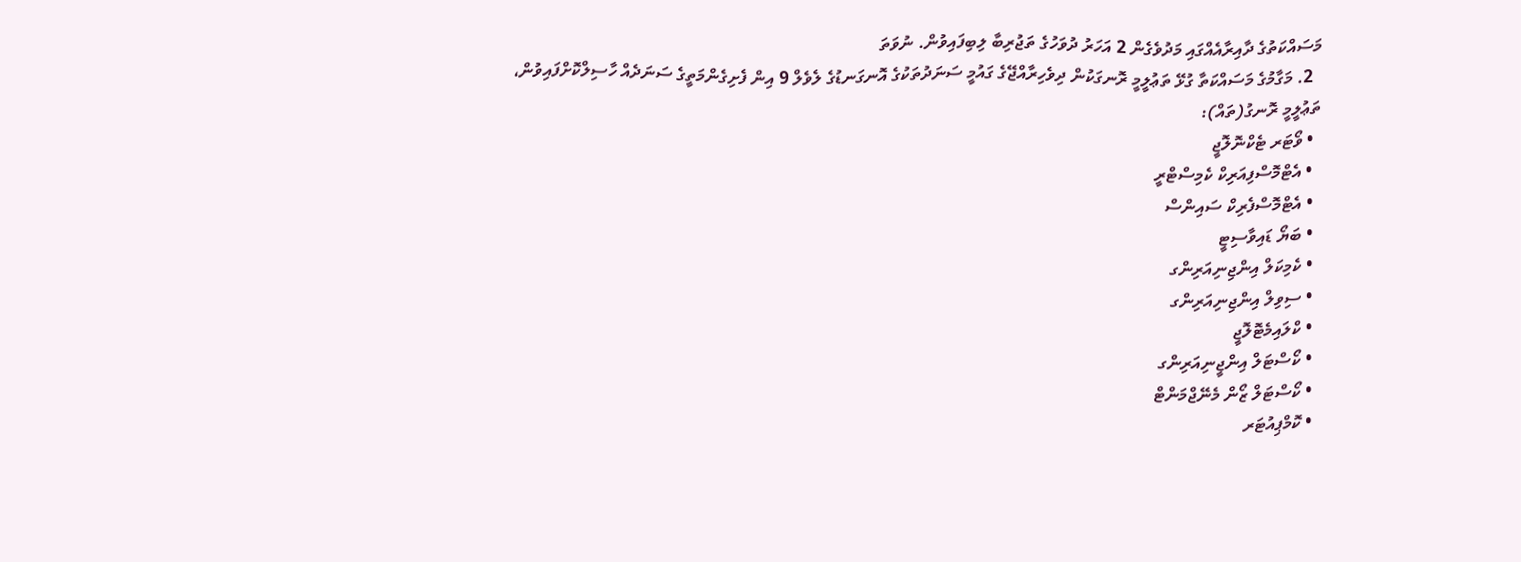މަސައްކަތުގެ ދާއިރާއެއްގައި މަދުވެގެން 2 އަހަރު ދުވަހުގެ ތަޖުރިބާ ލިބިފައިވުން. ނުވަތަ
  2. މަގާމުގެ މަސައްކަތާ ގުޅޭ ތަޢުލީމީ ރޮނގަކުން ދިވެހިރާއްޖޭގެ ގައުމީ ސަނަދުތަކުގެ އޮނގަނޑުގެ ލެވެލް 9 އިން ފެށިގެންމަތީގެ ސަނަދެއް ހާސިލްކޮށްފައިވުން،
ތަޢުލީމީ ރޮނގު(ތައް):
  • ވޯޓަރ ޓެކްނޮލޮޖީ
  • އެޓްމޮސްފިއަރިކް ކެމިސްޓްރީ
  • އެޓްމޮސްފެރިކް ސައިންސް
  • ބަޔޯ ޑައިވާސިޓީ
  • ކެމިކަލް އިންޖިނިއަރިންގ
  • ސިވިލް އިންޖިނިއަރިންގ
  • ކްލައިމެޓޮލޮޖީ
  • ކޯސްޓަލް އިންޖީނިއަރިންގ
  • ކޯސްޓަލް ޒޯން މެނޭޖްމަންޓް
  • ކޮމްޕިއުޓަރ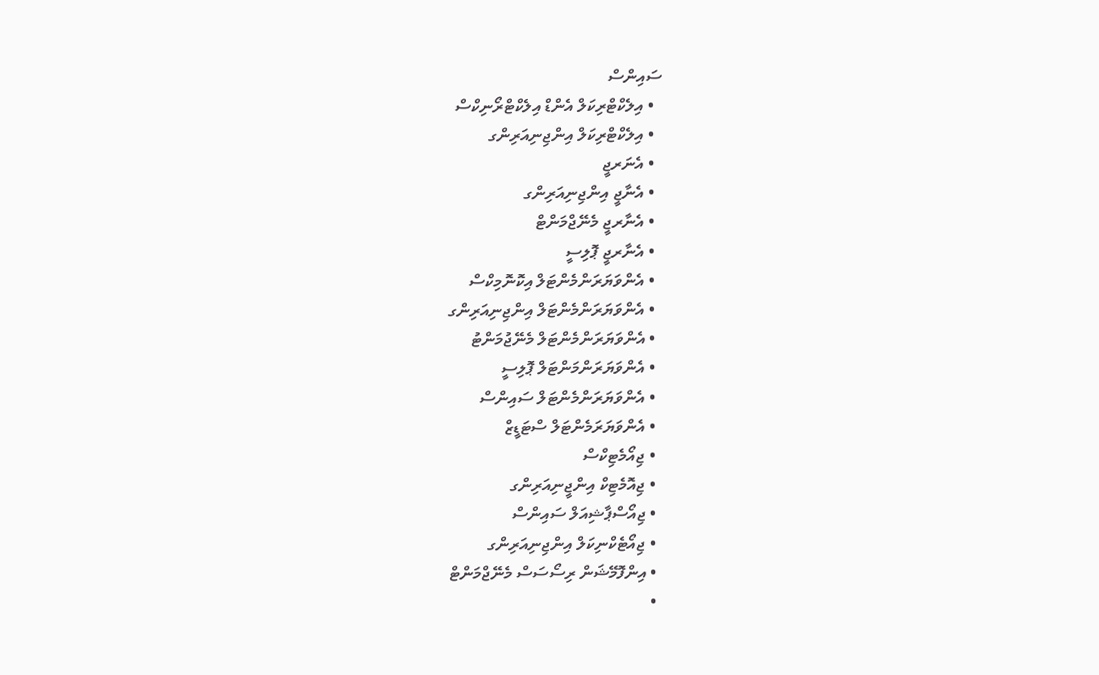ސައިންސް
  • އިލެކްޓްރިކަލް އެންޑް އިލެކްޓްރޯނިކްސް
  • އިލެކްޓްރިކަލް އިންޖިނިއަރިންގ
  • އެނަރޖީ
  • އެނާޖީ އިންޖިނިއަރިންގ
  • އެނާރޖީ މެނޭޖްމަންޓް
  • އެނާރޖީ ޕޮލިސީ
  • އެންވަޔަރަންމެންޓަލް އިކޮނޮމިކްސް
  • އެންވަޔަރަންމެންޓަލް އިންޖިނިއަރިންގ
  • އެންވަޔަރަންމެންޓަލް މެނޭޖުމަންޓު
  • އެންވަޔަރަންމަންޓަލް ޕޮލިސީ
  • އެންވަޔަރަންމެންޓަލް ސައިންސް
  • އެންވަޔަރަމެންޓަލް ސްޓަޑީޒް
  • ޖިއޯމެޓިކްސް
  • ޖިއޮމެޓިކް އިންޖީނިއަރިންގ
  • ޖިއޯސްޕާޝިއަލް ސައިންސް
  • ޖިއޯޓެކްނިކަލް އިންޖިނިއަރިންގ
  • އިންފޮމޭޝަން ރިސޯސަސް މެނޭޖްމަންޓް
  •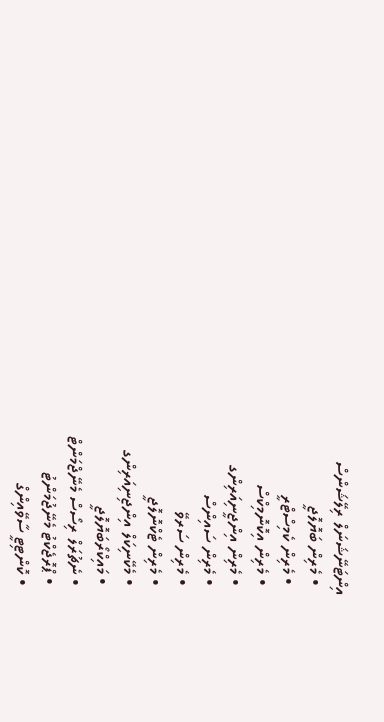އިންޓަނޭޝަނަލް ރިލޭޝަންސް
  • މެރިން ބަޔޮލޮޖީ
  • މެރިން ކެމިސްޓްރީ
  • މެރިން އިކޮނޮމިކްސް
  • މެރިން އިންޖީނިއަރިންގ
  • މެރިން ސައިންސް
  • މެރިން ސަރވޭ
  • މެރިން ޓެކްނޮލޮޖީ
  • މެކޭނިކަލް އިންޖިނިއަރިންގ
  • މައިކްރޯބަޔޮލޮޖީ
  • ނެޗުރަލް ރިސޯސް މެނޭޖްމަންޓް
  • ޕްރޮޖެކްޓު މެނޭޖުމަންޓު
  • ކޮންޓިޓީ ސާވޭއިންގް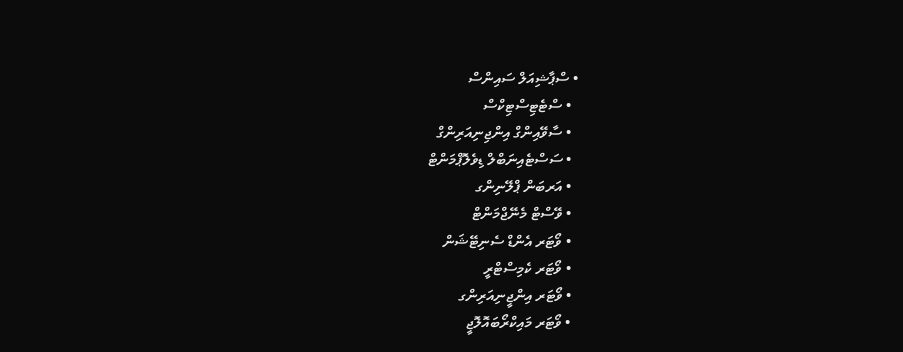• ސްޕާޝިއަލް ސައިންސް
  • ސްޓެޓިސްޓިކްސް
  • ސާވޭއިންގް އިންޖިނިއަރިންގް
  • ސަސްޓެއިނަބްލް ޑިވެލޮޕްމަންޓް
  • އަރބަން ޕްލޭނިންގ
  • ވޭސްޓް މެނޭޖްމަންޓް
  • ވޯޓަރ އެންޑް ސެނިޓޭޝަން
  • ވޯޓަރ ކެމިސްޓްރީ
  • ވޯޓަރ އިންޖީނިއަރިންގ
  • ވޯޓަރ މައިކްރޯބައޮލޮޖީ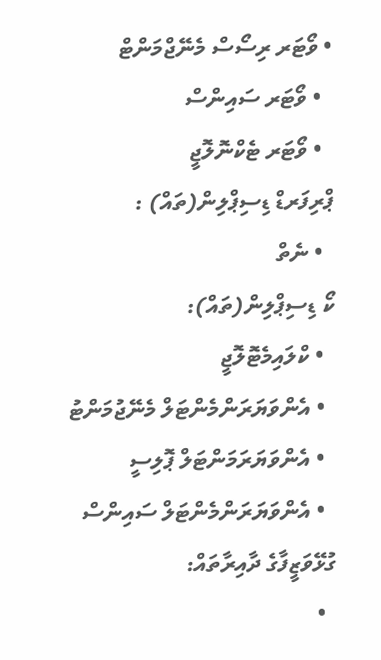• ވޯޓަރ ރިސޯސް މެނޭޖްމަންޓް
  • ވޯޓަރ ސައިންސް
  • ވޯޓަރ ޓެކްނޮލޮޖީ
ޕްރިފަރޑް ޑިސިޕްލިން(ތައް) :
  • ނެތް
ކޯ ޑިސިޕްލިން(ތައް):
  • ކްލައިމެޓޮލޮޖީ
  • އެންވަޔަރަންމެންޓަލް މެނޭޖުމަންޓު
  • އެންވަޔަރަމަންޓަލް ޕޮލިސީ
  • އެންވަޔަރަންމެންޓަލް ސައިންސް
ގުޅޭވަޒީފާގެ ދާއިރާތައް:
  •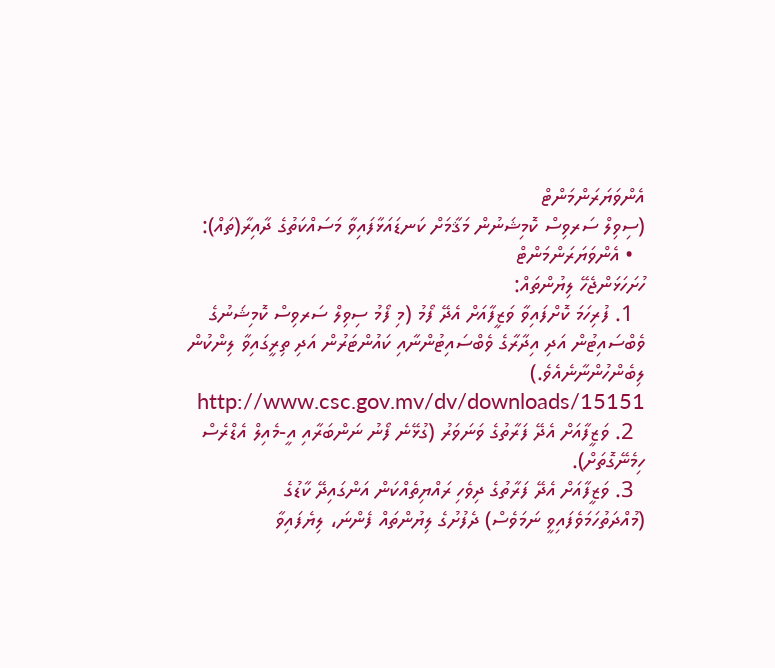އެންވަޔަރަންމަންޓް
(ސިވިލް ސަރވިސް ކޮމިޝަނުން މަޤާމަށް ކަނޑައަޅާފައިވާ މަސައްކަތުގެ ދާއިރާ(ތައް):
  • އެންވަޔަރަންމަންޓް
ހުށަހަޅަންޖެހޭ ލިޔުންތައް:
  1. ފުރިހަމަ ކޮށްފައިވާ ވަޒީފާއަށް އެދޭ ފޯމު (މި ފޯމު ސިވިލް ސަރވިސް ކޮމިޝަނުގެ ވެބްސައިޓުން އަދި އިދާރާގެ ވެބްސައިޓުންނާއި ކައުންޓަރުން އަދި ތިރީގައިވާ ލިންކުން ލިބެންހުންނާނެއެވެ.) http://www.csc.gov.mv/dv/downloads/15151
  2. ވަޒީފާއަށް އެދޭ ފަރާތުގެ ވަނަވަރު (ގުޅޭނެ ފޯނު ނަންބަރާއި އީ-މެއިލް އެޑްރެސް ހިމެނޭގޮތަށް).
  3. ވަޒީފާއަށް އެދޭ ފަރާތުގެ ދިވެހި ރައްޔިތެއްކަން އަންގައިދޭ ކާޑުގެ (މުއްދަތުހަމަވެފައިވީ ނަމަވެސް) ދެފުށުގެ ލިޔުންތައް ފެންނަ، ލިޔެފައިވާ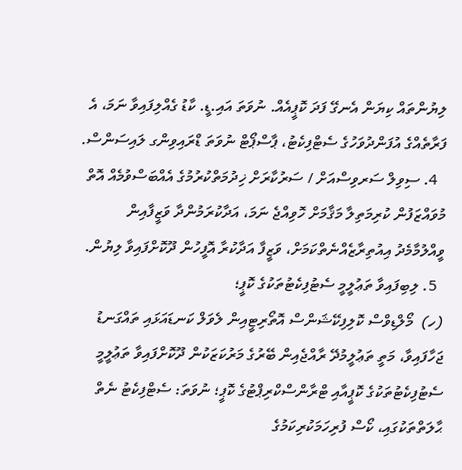ލިޔުންތައް ކިޔަން އެނގޭ ފަދަ ކޮޕީއެއް. ނުވަތަ އައި.ޑީ. ކާޑު ގެއްލިފައިވާ ނަމަ، އެ ފަރާތެއްގެ އުފަންދުވަހުގެ ސެޓްފިކެޓު، ޕާސްޕޯޓް ނުވަތަ ޑްރައިވިންގ ލައިސަންސް.
  4. ސިވިލް ސަރވިސްއަށް / ސަރުކާރަށް ޚިދުމަތްކުރުމުގެ އެއްބަސްވުމެއް އޮތް މުވައްޒަފުން ކުރިމަތިލާ މަޤާމަށް ހޮވިއްޖެ ނަމަ، އަދާކުރަމުންދާ ވަޒީފާއިން ވީއްލުމާމެދު އިއުތިރާޒެއްނެތްކަމަށް، ވަޒީފާ އަދާކުރާ އޮފީހުން ދޫކޮށްފައިވާ ލިޔުން.
  5. ލިބިފައިވާ ތަޢުލީމީ ސެޓުފިކެޓުތަކުގެ ކޮޕީ؛
(ހ)  މޯލްޑިވްސް ކޮލިފިކޭޝަންސް އޮތޯރިޓީއިން ލެވަލް ކަނޑައަޅައި ތައްގަނޑު ޖަހާފައިވާ، މަތީ ތަޢުލީމުދޭ ރާއްޖެއިން ބޭރުގެ މަރުކަޒަކުން ދޫކޮށްފައިވާ ތަޢުލީމީ ސެޓުފިކެޓުތަކުގެ ކޮޕީއާއި ޓްރާންސްކްރިޕްޓުގެ ކޮޕީ؛ ނުވަތަ: ސެޓްފިކެޓު ނެތް ޙާލަތްތަކުގައި، ކޯސް ފުރިހަމަކުރިކަމުގެ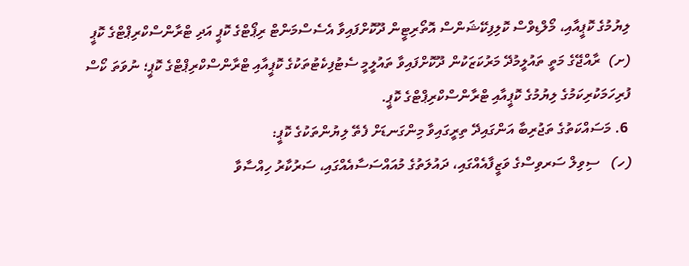ލިޔުމުގެ ކޮޕީއާއި، މޯލްޑިވްސް ކޮލިފިކޭޝަންސް އޮތޯރިޓީން ދޫކޮށްފައިވާ އެސެސްމަންޓް ރިޕޯޓްގެ ކޮޕީ އަދި ޓްރާންސްކްރިޕްޓްގެ ކޮޕީ
(ށ)  ރާއްޖޭގެ މަތީ ތައުލީމުދޭ މަރުކަޒަކުން ދޫކޮށްފައިވާ ތައުލީމީ ސެޓުފިކެޓުތަކުގެ ކޮޕީއާއި ޓްރާންސްކްރިޕްޓްގެ ކޮޕީ؛ ނުވަތަ ކޯސް ފުރިހަމަކުރިކަމުގެ ލިޔުމުގެ ކޮޕީއާއި ޓްރާންސްކްރިޕްޓްގެ ކޮޕީ.
 6. މަސައްކަތުގެ ތަޖުރިބާ އަންގައިދޭ ތިރީގައިވާ މިންގަނޑަށް ފެތޭ ލިޔުންތަކުގެ ކޮޕީ:
(ހ)   ސިވިލް ސަރވިސްގެ ވަޒީފާއެއްގައި، ދައުލަތުގެ މުއައްސަސާއެއްގައި، ސަރުކާރު ހިއްސާވާ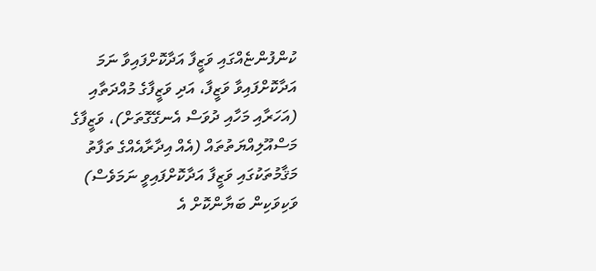ކުންފުންޏެއްގައި ވަޒީފާ އަދާކޮށްފައިވާ ނަމަ އަދާކޮށްފައިވާ ވަޒީފާ، އަދި ވަޒީފާގެ މުއްދަތާއި (އަހަރާއި މަހާއި ދުވަސް އެނގޭގޮތަށް)، ވަޒީފާގެ މަސްއޫލިއްޔަތުތައް (އެއް އިދާރާއެއްގެ ތަފާތު މަޤާމުތަކުގައި ވަޒީފާ އަދާކޮށްފައިވީ ނަމަވެސް) ވަކިވަކިން ބަޔާންކޮށް އެ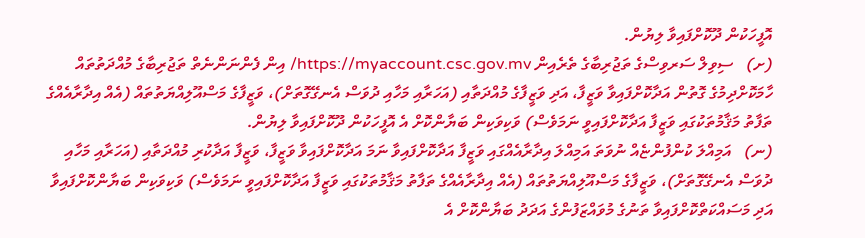އޮފީހަކުން ދޫކޮށްފައިވާ ލިޔުން.
(ށ)   ސިވިލް ސަރވިސްގެ ތަޖުރިބާގެ ތެރެއިން https://myaccount.csc.gov.mv/ އިން ފެންނަންނެތް ތަޖުރިބާގެ މުއްދަތުތައް ހާމަކޮށްދިމުގެ ގޮތުން އަދާކޮށްފައިވާ ވަޒީފާ، އަދި ވަޒީފާގެ މުއްދަތާއި (އަހަރާއި މަހާއި ދުވަސް އެނގޭގޮތަށް)، ވަޒީފާގެ މަސްއޫލިއްޔަތުތައް (އެއް އިދާރާއެއްގެ ތަފާތު މަޤާމުތަކުގައި ވަޒީފާ އަދާކޮށްފައިވީ ނަމަވެސް) ވަކިވަކިން ބަޔާންކޮށް އެ އޮފީހަކުން ދޫކޮށްފައިވާ ލިޔުން.
(ނ)   އަމިއްލަ ކުންފުންޏެއް ނުވަތަ އަމިއްލަ އިދާރާއެއްގައި ވަޒީފާ އަދާކޮށްފައިވާ ނަމަ އަދާކޮށްފައިވާ ވަޒީފާ، ވަޒީފާ އަދާކުރި މުއްދަތާއި (އަހަރާއި މަހާއި ދުވަސް އެނގޭގޮތަށް)، ވަޒީފާގެ މަސްއޫލިއްޔަތުތައް (އެއް އިދާރާއެއްގެ ތަފާތު މަޤާމުތަކުގައި ވަޒީފާ އަދާކޮށްފައިވީ ނަމަވެސް) ވަކިވަކިން ބަޔާންކޮށްފައިވާ އަދި މަސައްކަތްކޮށްފައިވާ ތަނުގެ މުވައްޒަފުންގެ އަދަދު ބަޔާންކޮށް އެ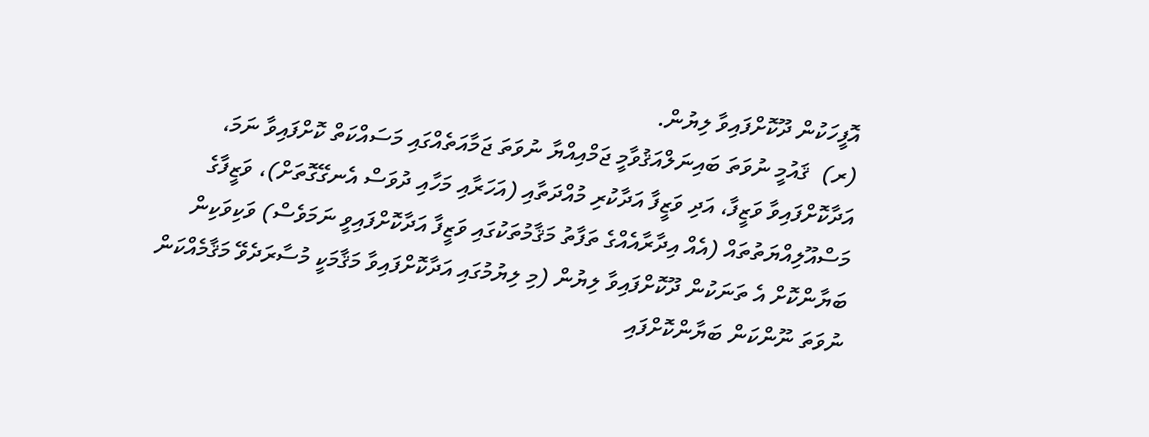އޮފީހަކުން ދޫކޮށްފައިވާ ލިޔުން.
(ރ)  ޤައުމީ ނުވަތަ ބައިނަލްއަޤުވާމީ ޖަމްއިއްޔާ ނުވަތަ ޖަމާއަތެއްގައި މަސައްކަތް ކޮށްފައިވާ ނަމަ، އަދާކޮށްފައިވާ ވަޒީފާ، އަދި ވަޒީފާ އަދާކުރި މުއްދަތާއި (އަހަރާއި މަހާއި ދުވަސް އެނގޭގޮތަށް)، ވަޒީފާގެ މަސްއޫލިއްޔަތުތައް (އެއް އިދާރާއެއްގެ ތަފާތު މަޤާމުތަކުގައި ވަޒީފާ އަދާކޮށްފައިވީ ނަމަވެސް) ވަކިވަކިން ބަޔާންކޮށް އެ ތަނަކުން ދޫކޮށްފައިވާ ލިޔުން (މި ލިޔުމުގައި އަދާކޮށްފައިވާ މަޤާމަކީ މުސާރަދެވޭ މަޤާމެއްކަން ނުވަތަ ނޫންކަން ބަޔާންކޮށްފައި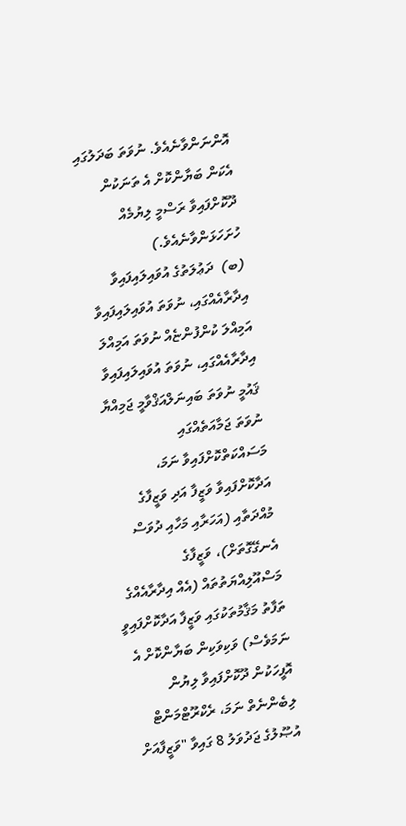އޮންނަންވާނެއެވެ. ނުވަތަ ބަދަލުގައި އެކަން ބަޔާންކޮށް އެ ތަނަކުން ދޫކޮށްފައިވާ ރަސްމީ ލިޔުމެއް ހުށަހަޅަންވާނެއެވެ.)
(ބ)  ދަޢުލަތުގެ އުވައިލައިފައިވާ އިދާރާއެއްގައި، ނުވަތަ އުވައިލައިފައިވާ އަމިއްލަ ކުންފުންޏެއް ނުވަތަ އަމިއްލަ އިދާރާއެއްގައި، ނުވަތަ އުވައިލައިފައިވާ ޤައުމީ ނުވަތަ ބައިނަލްއަޤްވާމީ ޖަމިއްޔާ ނުވަތަ ޖަމާއަތެއްގައި މަސައްކަތްކޮށްފައިވާ ނަމަ، އަދާކޮށްފައިވާ ވަޒީފާ އަދި ވަޒީފާގެ މުއްދަތާއި (އަހަރާއި މަހާއި ދުވަސް އެނގޭގޮތަށް)، ވަޒީފާގެ މަސްއޫލިއްޔަތުތައް (އެއް އިދާރާއެއްގެ ތަފާތު މަޤާމުތަކުގައި ވަޒީފާ އަދާކޮށްފައިވީ ނަމަވެސް) ވަކިވަކިން ބަޔާންކޮށް އެ އޮފީހަކުން ދޫކޮށްފައިވާ ލިޔުން ލިބެންނެތް ނަމަ، ރެކްރޫޓްމަންޓް އުޞޫލުގެ ޖަދުވަލު 8 ގައިވާ "ވަޒީފާއަށް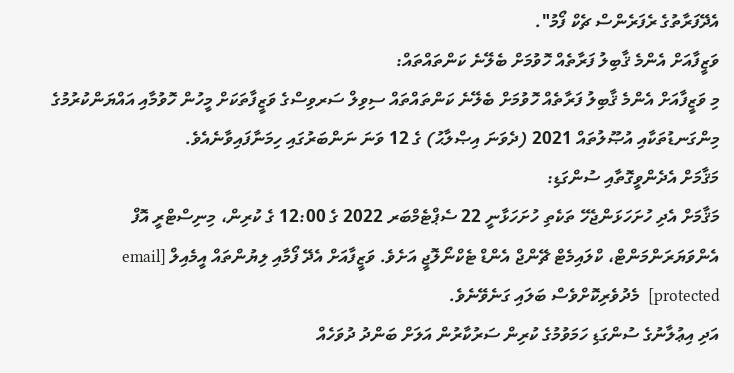އެދޭފަރާތުގެ ރެފަރެންސް ޗެކް ފޯމު".
ވަޒީފާއަށް އެންމެ ޤާބިލު ފަރާތެއް ހޮވުމަށް ބެލޭނެ ކަންތައްތައް:
މި ވަޒީފާއަށް އެންމެ ޤާބިލު ފަރާތެއް ހޮވުމަށް ބެލޭނެ ކަންތައްތައް ސިވިލް ސަރވިސްގެ ވަޒީފާތަކަށް މީހުން ހޮވުމާއި އައްޔަންކުރުމުގެ މިންގަނޑުތަކާއި އުޞޫލުތައް 2021 (ދެވަނަ އިޞްލާޙު) ގެ 12 ވަނަ ނަންބަރުގައި ހިމަނާފައިވާނެއެވެ.
މަޤާމަށް އެދެންވީގޮތާއި ސުންގަޑި:
މަޤާމަށް އެދި ހުށަހަޅަންޖެހޭ ތަކެތި ހުށަހަޅާނީ 22 ސެޕްޓެމްބަރ 2022 ގެ 12:00 ގެ ކުރިން، މިނިސްޓްރީ އޮފް އެންވަޔަރަންމަންޓް، ކްލައިމެޓް ޗޭންޖް އެންޑް ޓެކްނޯލޮޖީ އަށެވެ. ވަޒީފާއަށް އެދޭ ފޯމާއި ލިޔުންތައް އީމެއިލް [email protected]  މެދުވެރިކޮށްވެސް ބަލައި ގަނެވޭނެވެ.
އަދި އިޢުލާނުގެ ސުންގަޑި ހަމަވުމުގެ ކުރިން ސަރުކާރުން އަލަށް ބަންދު ދުވަހެއް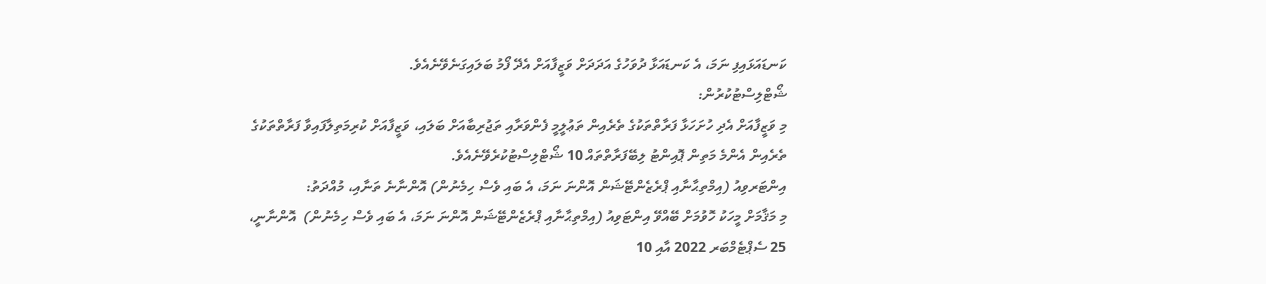ކަނޑައަޅައިފި ނަމަ، އެ ކަނޑައަޅާ ދުވަހުގެ އަދަދަށް ވަޒީފާއަށް އެދޭ ފޯމު ބަލައިގަނެވޭނެއެވެ.
ޝޯޓްލިސްޓުކުރުން:
މި ވަޒީފާއަށް އެދި ހުށަހަޅާ ފަރާތްތަކުގެ ތެރެއިން ތަޢުލީމީ ފެންވަރާއި ތަޖުރިބާއަށް ބަލައި، ވަޒީފާއަށް ކުރިމަތިލާފައިވާ ފަރާތްތަކުގެ ތެރެއިން އެންމެ މަތިން ޕޮއިންޓު ލިބޭފަރާތްތައް 10 ޝޯޓްލިސްޓުކުރެވޭނެއެވެ.
އިންޓަރވިއު (އިމްތިޙާނާއި ޕްރެޒެންޓޭޝަން އޮންނަ ނަމަ، އެ ބައި ވެސް ހިމެނުން) އޮންނާނެ ތަނާއި، މުއްދަތު:
މި މަޤާމަށް މީހަކު ހޮވުމަށް ބޭއްވޭ އިންޓަވިއު (އިމްތިޙާނާއި ޕްރެޒެންޓޭޝަން އޮންނަ ނަމަ، އެ ބައި ވެސް ހިމެނުން)  އޮންނާނީ، 25 ސެޕްޓެމްބަރ 2022 އާއި 10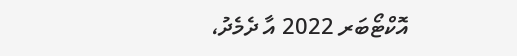އޮކްޓޯބަރ 2022 އާ ދެމެދު،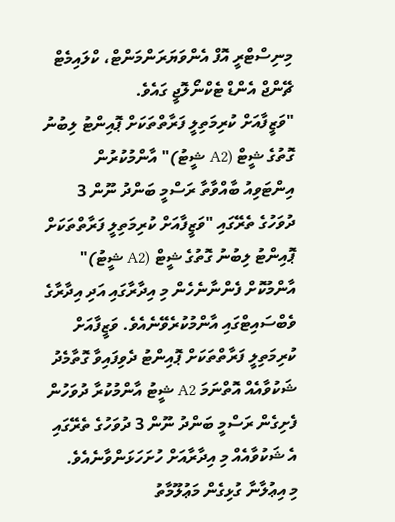މިނިސްޓްރީ އޮފް އެންވަޔަރަންމަންޓް، ކްލައިމެޓް ޗޭންޖް އެންޑް ޓެކްނޯލޮޖީ ގައެވެ.
"ވަޒީފާއަށް ކުރިމަތިލީ ފަރާތްތަކަށް ޕޮއިންޓު ލިބުނު ގޮތުގެ ޝީޓް (A2 ޝީޓު)" އާންމުކުރުން
އިންޓަވިއު ބާއްވާތާ ރަސްމީ ބަންދު ނޫން 3 ދުވަހުގެ ތެރޭގައި "ވަޒީފާއަށް ކުރިމަތިލީ ފަރާތްތަކަށް ޕޮއިންޓު ލިބުނު ގޮތުގެ ޝީޓް (A2 ޝީޓު)" އާންމުކޮށް ފެންނާނެހެން މި އިދާރާގައި އަދި އިދާރާގެ ވެބްސައިޓްގައި އާންމުކުރެވޭނެއެވެ. ވަޒީފާއަށް ކުރިމަތިލީ ފަރާތްތަކަށް ޕޮއިންޓު ދެވިފައިވާ ގޮތާމެދު ޝަކުވާއެއް އޮތްނަމަ A2 ޝީޓު އާންމުކުރާ ދުވަހުން ފެށިގެން ރަސްމީ ބަންދު ނޫން 3 ދުވަހުގެ ތެރޭގައި އެ ޝަކުވާއެއް މި އިދާރާއަށް ހުށަހަޅަންވާނެއެވެ.
މި އިޢުލާނާ ގުޅިގެން މަޢުލޫމާތު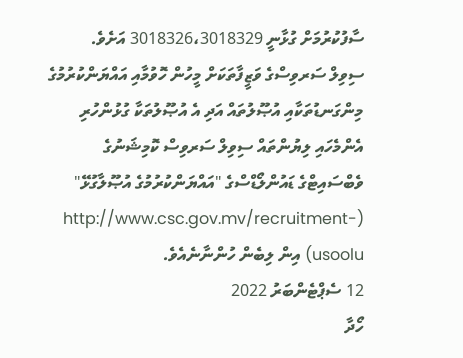ސާފުކުރުމަށް ގުޅާނީ 3018326،3018329 އަށެވެ.
ސިވިލް ސަރވިސްގެ ވަޒީފާތަކަށް މީހުން ހޮވުމާއި އައްޔަންކުރުމުގެ މިންގަނޑުތަކާއި އުޞޫލުތައް އަދި އެ އުޞޫލުތަކާ ގުޅުންހުރި އެންމެހައި ލިޔުންތައް ސިވިލް ސަރވިސް ކޮމިޝަނުގެ ވެބްސައިޓްގެ ޑައުންލޯޑްސްގެ "އައްޔަންކުރުމުގެ އުޞޫލާގުޅޭ" (http://www.csc.gov.mv/recruitment-usoolu) އިން ލިބެން ހުންނާނެއެވެ.
12 ސެޕްޓެންބަރު 2022
ހޯދާ